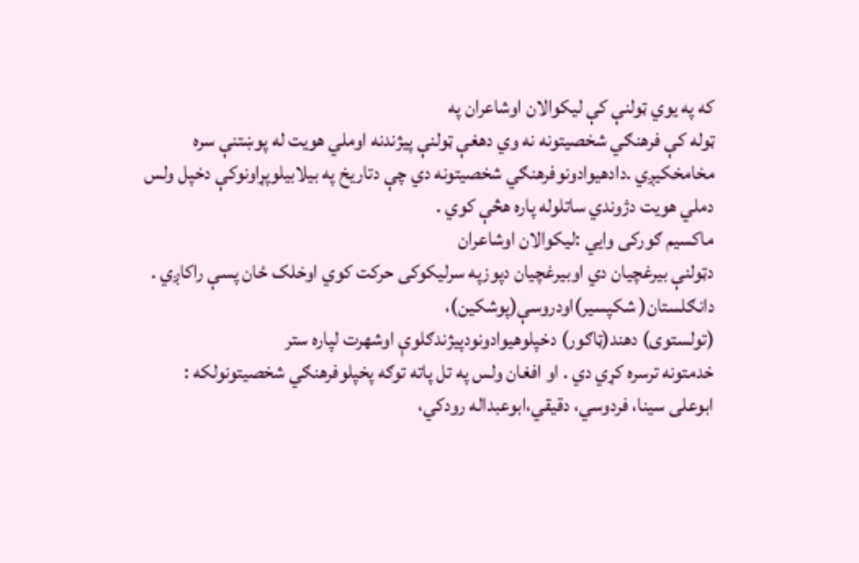که په یوي ټولنې کې لیکوالان اوشاعران په
ټوله کې فرهنګي شخصیتونه نه وي دهغې ټولنې پیژندنه اوملي هویت له پوښتنې سره
مخامخکیږي .دادهیوادونوفرهنګي شخصیتونه دي چې دتاریخ په بیلابیلوپړاونوکې دخپل ولس
دملي هویت دژوندي ساتلوله پاره هڅې کوي .
ماکسیم ګورکی وایي :لیکوالان اوشاعران
دټولنې بیرغچیان دي اوبیرغچیان دپوزپه سرلیکوکی حرکت کوي اوخلک ځان پسې راکاږي .
دانګلستان( شکپسیر)اودروسې(پوشکین)،
(تولستوی) دهند(ټاګور) دخپلوهیوادونودپیژندګلوې اوشهرت لپاره ستر
خدمتونه ترسره کړي دي . او افغان ولس په تل پاته توګه پخپلوفرهنګي شخصیتونولکه :
ابوعلی سینا، فردوسي، دقیقي،ابوعبداله رودکي،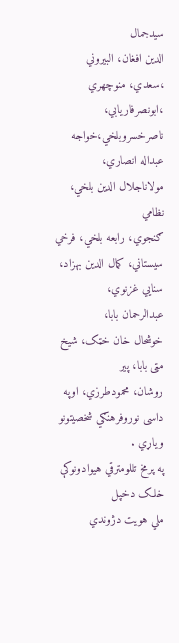سیدجمال
الدین افغان، البیروني ،سعدي، منوچهري ،ابونصرفاریابي،
ناصرخسروبلخي،خواجه عبداله انصاري،
مولاناجلال الدین بلخي، نظامي
ګنجوي، رابعه بلخي، فرخي سیستاني، کمال الدین بهزاد، سنايي غزنوي،
عبدالرحمان بابا،
خوشحال خان خټک، شیخ مټی بابا، پیر
روشان، محمودطرزي، اوپه داسی نوروفرهنګي شخصیتونو ویاړي .
په پرمخ تللومترقي هیوادونوکې خلک دخپل
ملي هویت دژوندي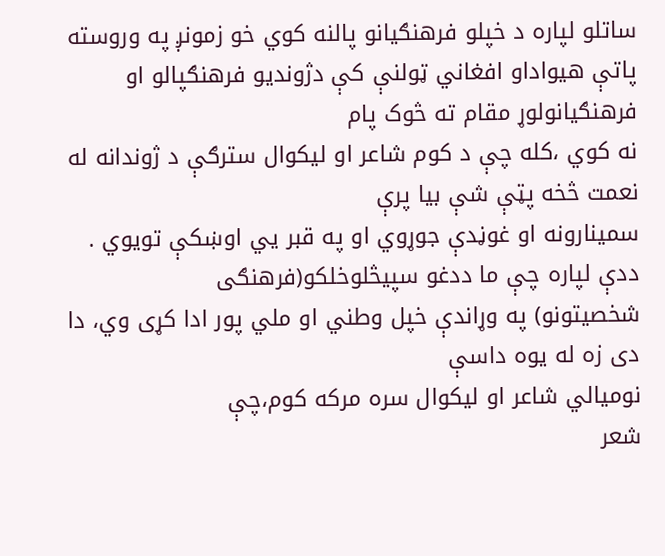ساتلو لپاره د خپلو فرهنګیانو پالنه کوي خو زمونږ په وروسته
پاتې هیواداو افغاني ټولنې کې دژوندیو فرهنګپالو او فرهنګیانولوړ مقام ته څوک پام
نه کوي ،کله چې د کوم شاعر او لیکوال سترګې د ژوندانه له نعمت څخه پټې شې بیا پرې
سمینارونه او غوڼدې جوړوي او په قبر يي اوښکې تویوي .
ددې لپاره چې ما ددغو سپیڅلوخلکو(فرهنګی
شخصیتونو) په وړاندې خپل وطني او ملي پور ادا کړی وي، دا دی زه له یوه داسې
نومیالي شاعر او لیکوال سره مرکه کوم،چې
شعر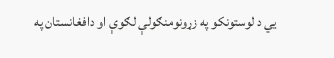یي د لوستونکو په زړونومنګولې لګوې او دافغانستان په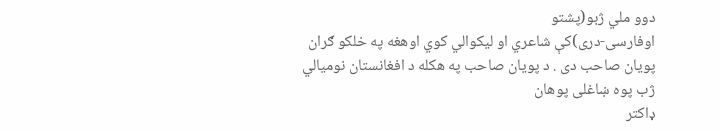دوو ملي ژبو(پشتو
اوفارسی-دری)کې شاعري او لیکوالي کوي اوهغه په خلکو ګران
پویان صاحب دی . د پویان صاحب په هکله د افغانستان نومیالي
ژب پوه ښاغلی پوهان
ډاکتر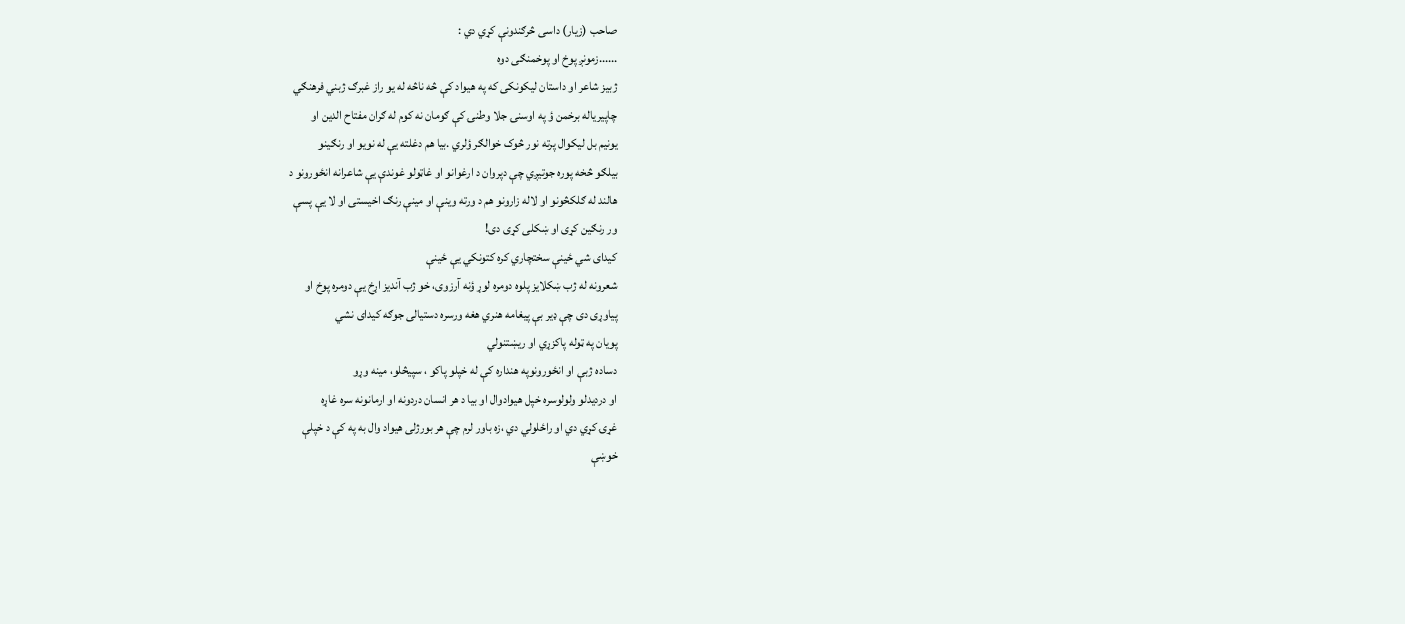صاحب (زیار) داسی څرګندونې کړي دي :
......زمونږ پوخ او پوخمنګی دوه
ژبیز شاعر او داستان لیکونکی که په هیواد کې څه ناڅه له یو راز غبرګ ژبني فرهنګي
چاپیریاله برخمن ؤ په اوسنۍ جلا وطنۍ کې ګومان نه کوم له ګران مفتاح الدین او
یونیم بل لیکوال پرته نور څوک خوالګر ؤلري .بیا هم دغلته یې له نویو او رنګینو
بیلګو څخه پوره جوتیږي چې دپروان د ارغوانو او غاټولو غوندې یې شاعرانه انځورونو د
هالند له ګلکڅونو او لاله زارونو هم د ورته وینې او مینې رنګ اخیستی او لا یې پسې
ور رنګین کړی او ښکلی کړی دی!
کیدای شي ځینې سختچاري کره کتونکي یې ځینې
شعرونه له ژب ښکلایز پلوه دومره لوړ ؤنه آرزوی، خو ژب آندیز اړخ یې دومره پوخ او
پیاوړی دی چې ډیر بې پیغامه هنري هغه ورسره دستیالی جوګه کیدای نشي
پویان په ټوله پاکزړي او ریښتنولي
دساده ژبې او انځورونوپه هنداره کې له خپلو پاکو ، سپیڅلو، مینه وړو
او دردیدلو ولولوسره خپل هیوادوال او بیا د هر انسان دردونه او ارمانونه سره غاړه
غړۍ کړي دي او راځلولي دي ،زه باور لرم چې هر بورژلی هیواد وال به په کې د خپلې
خوښې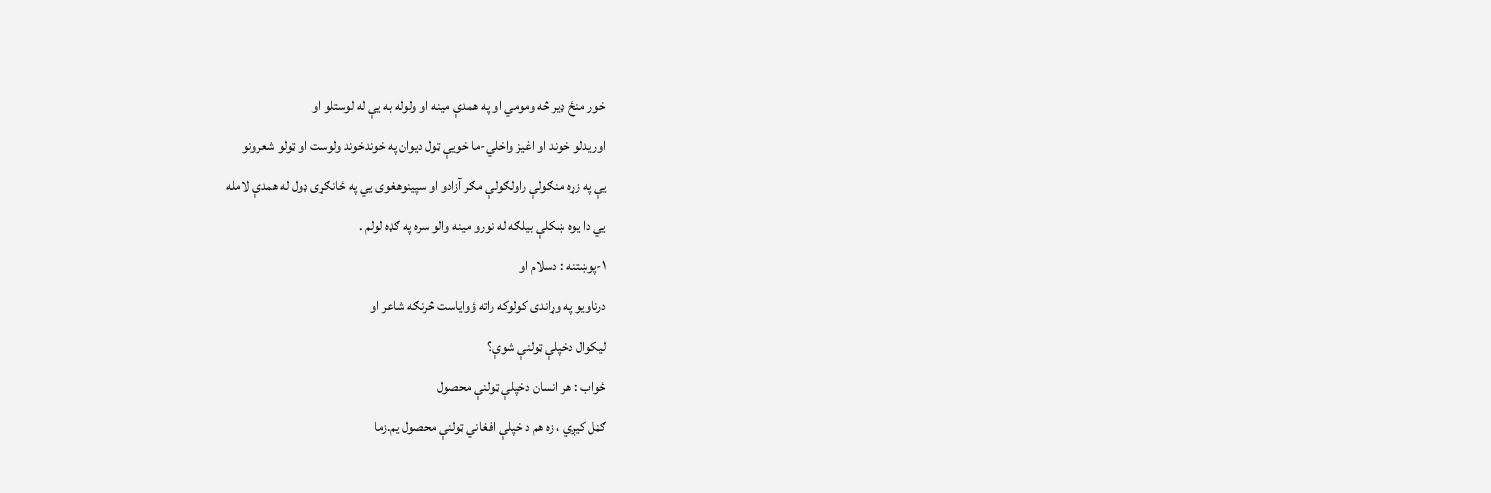خور منځ ډیر څه ومومي او په همدې مینه او ولوله به یې له لوستلو او
اوریدلو خوند او اغیز واخلي-ما خویې ټول دیوان په خوندخوند ولوست او ټولو شعرونو
یې په زړه منګولې راولګولې مګر آزادو او سپینوهغوی يي په ځانګړی ډول له همدې لامله
یي دا یوه ښکلې بیلګه له نورو مینه والو سره په ګډه لولم .
۱-پوښتنه : دسلام او
درناویو په وړاندی کولوکه راته ؤوایاست څرنګه شاعر او
لیکوال دخپلې ټولنې شوې؟
ځواب : هر انسان دخپلې ټولنې محصول
ګڼل کیږي ، زه هم د خپلې افغاني ټولنې محصول یم.زما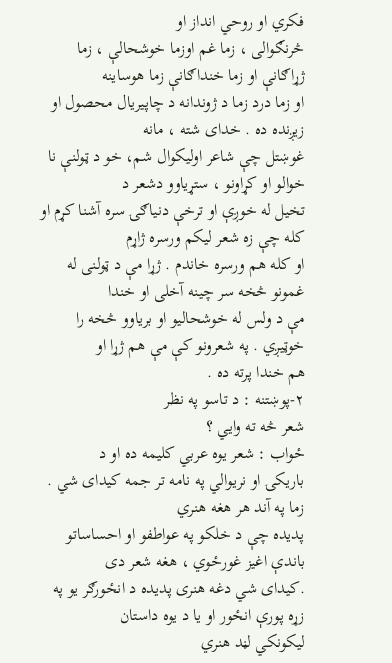فکري او روحي انداز او
څرنګوالی ، زما غم اوزما خوشحالې ، زما ژړاګانې او زما خنداګانې زما هوساینه
او زما درد زما د ژوندانه د چاپیریال محصول او زیږنده ده . خدای شته ، مانه
غوښتل چې شاعر اولیکوال شم، خو د ټولنې نا خوالو او کړاونو ، ستړیاوو دشعر د
تخیل له خوږې او ترخې دنیاګۍ سره آشنا کړم او کله چې زه شعر لیکم ورسره ژاړم
او کله هم ورسره خاندم . ژړا مې د ټولنی له غمونو څخه سر چینه آخلی او خندا
مې د ولس له خوشحالیو او بریاوو څخه را خوټیږي . په شعرونو کې مې هم ژړا او
هم خندا پرته ده .
۲-پوښتنه : د تاسو په نظر
شعر څه ته وایي ؟
ځواب : شعر یوه عربي کلیمه ده او د
باریکۍ او نریوالي په نامه تر جمه کیدای شي . زما په آند هر هغه هنري
پدیده چې د خلکو په عواطفو او احساساتو باندې اغیز غورځوي ، هغه شعر دی
.کیدای شي دغه هنری پدیده د انځورګر یو په زړه پورې انځور او یا د یوه داستان
لیکونکي لڼد هنري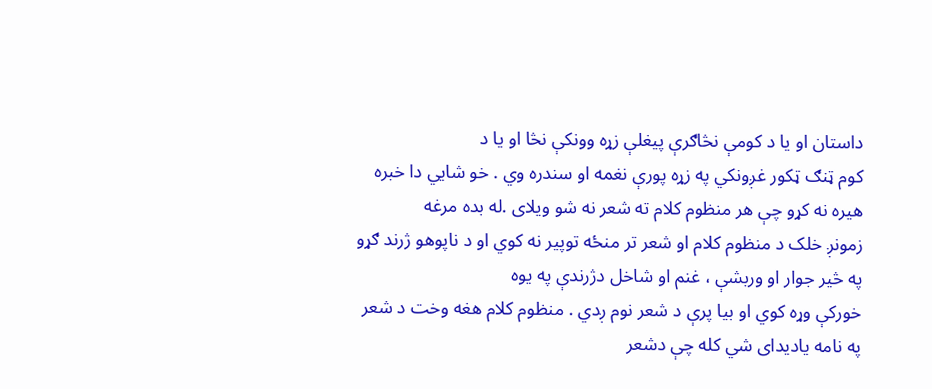داستان او یا د کومې نڅاګرې پیغلې زړه وونکې نڅا او یا د
کوم ټنګ ټکور غږونکي په زړه پورې نغمه او سندره وي . خو شایي دا خبره
هیره نه کړو چې هر منظوم کلام ته شعر نه شو ویلای .له بده مرغه
زمونږ خلک د منظوم کلام او شعر تر منځه توپیر نه کوي او د ناپوهو ژرند ګړو
په څیر جوار او وربشې ، غنم او شاخل دژرندې په یوه
خورکې وړه کوي او بیا پرې د شعر نوم ږدي . منظوم کلام هغه وخت د شعر
په نامه یادیدای شي کله چې دشعر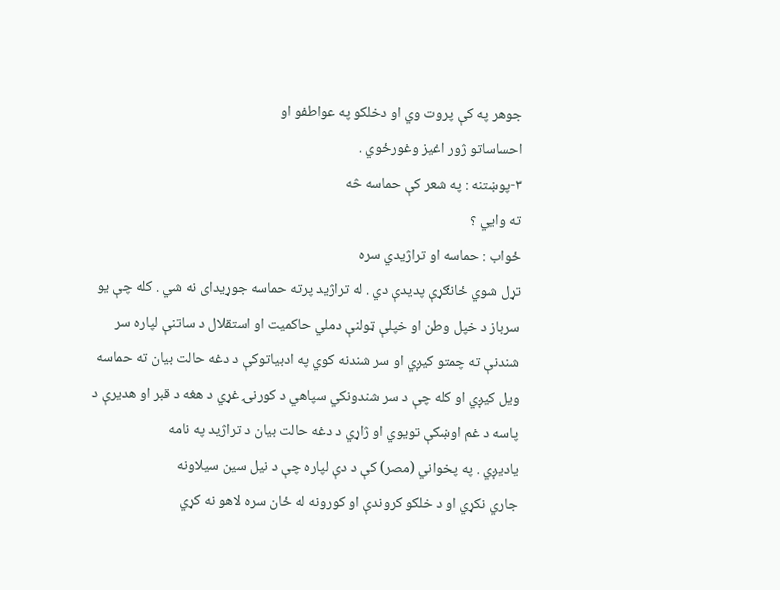جوهر په کې پروت وي او دخلکو په عواطفو او
احساساتو ژور اغیز وغورځوي .
۳-پوښتنه : په شعر کې حماسه څه
ته وايي ؟
ځواب : حماسه او تراژیدي سره
تړل شوي ځانګړې پدیدې دي . له تراژید پرته حماسه جوړیدای نه شي . کله چې یو
سرباز د خپل وطن او خپلې ټولنې دملي حاکمیت او استقلال د ساتنې لپاره سر
شندنې ته چمتو کیږي او سر شندنه کوي په ادبیاتوکې د دغه حالت بیان ته حماسه
ویل کیږي او کله چې د سر شندونکي سپاهي د کورنۍ غړي د هغه د قبر او هدیرې د
پاسه د غم اوښکې تویوي او ژاړي د دغه حالت بیان د تراژید په نامه
یادیږي . په پخواني (مصر) کې د دې لپاره چې د نیل سین سیلاونه
جاري نکړي او د خلکو کروندې او کورونه له ځان سره لاهو نه کړي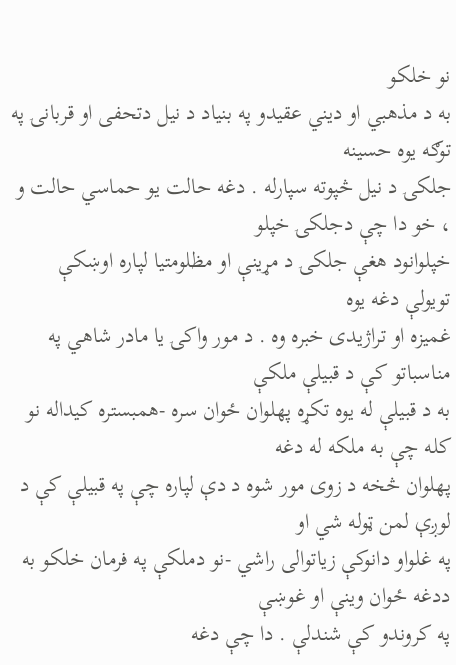نو خلکو
به د مذهبي او دیني عقیدو په بنیاد د نیل دتحفی او قربانۍ په توګه یوه حسینه
جلکۍ د نیل څپوته سپارله . دغه حالت یو حماسي حالت و ، خو دا چې دجلکۍ خپلو
خپلوانود هغې جلکۍ د مړینې او مظلومتیا لپاره اوښکې تویولې دغه یوه
غمیزه او تراژیدی خبره وه . د مور واکۍ یا مادر شاهي په مناسباتو کې د قبیلې ملکې
به د قبیلې له یوه تکړه پهلوان ځوان سره -همبستره کیداله نو کله چې به ملکه له دغه
پهلوان څخه د زوی مور شوه د دې لپاره چې په قبیلې کې د لوږې لمن ټوله شي او
په غلواو دانوکې زیاتوالی راشي -نو دملکې په فرمان خلکو به ددغه ځوان وینې او غوښې
په کروندو کې شندلې . دا چې دغه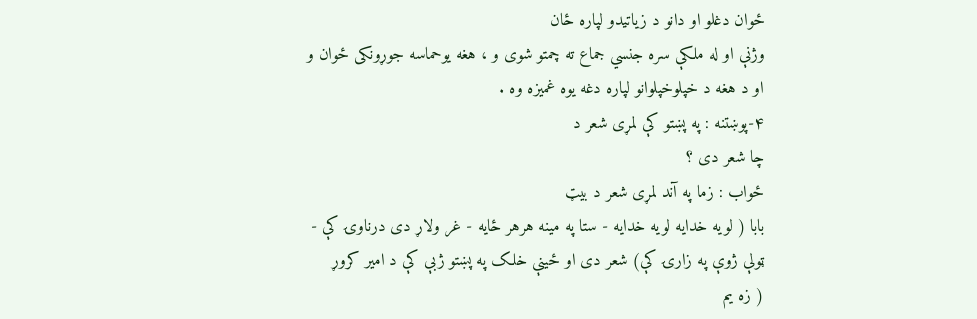ځوان دغلو او دانو د زیاتیدو لپاره ځان
وژنې او له ملکې سره جنسي جماع ته چمتو شوی و ، هغه یوحماسه جوړونکی ځوان و
او د هغه د خپلوخپلوانو لپاره دغه یوه غمیزه وه .
۴-پوښتنه : په پښتو کې لمړی شعر د
چا شعر دی ؟
ځواب : زما په آند لمړی شعر د بیټ
بابا ( لویه خدایه لویه خدایه - ستا په مینه هرهر ځایه - غر ولاړ دی درناوۍ کې -
ټولې ژوې په زارۍ کې) شعر دی او ځینې خلک په پښتو ژبې کې د امیر کروړ
( زه یم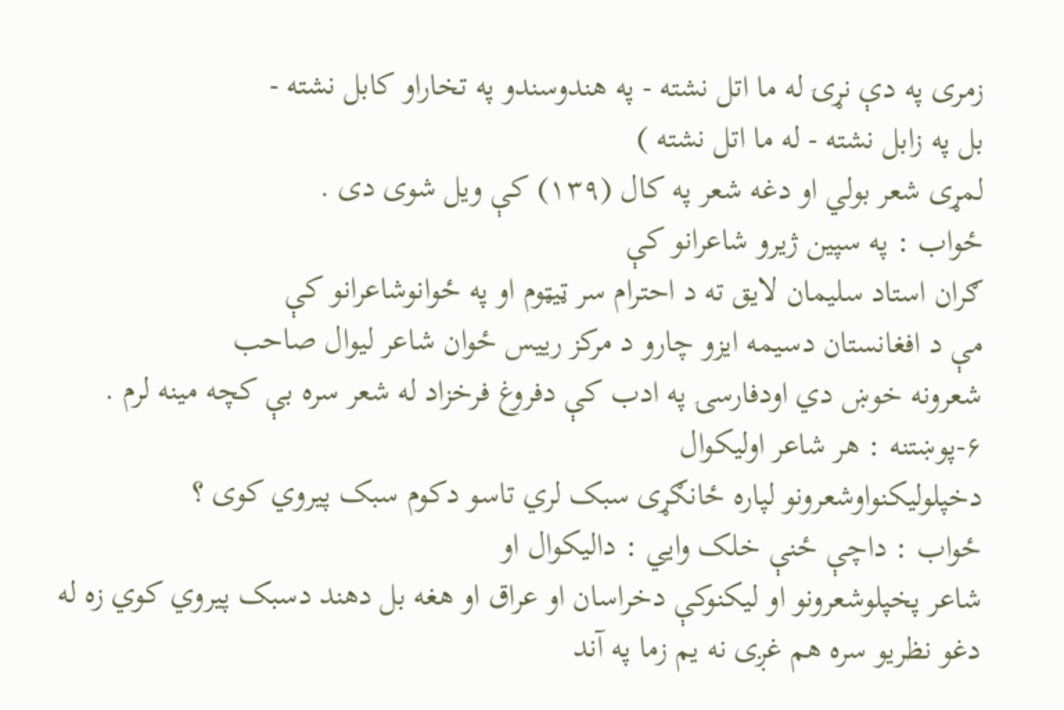زمری په دې نړۍ له ما اتل نشته - په هندوسندو په تخاراو کابل نشته -
بل په زابل نشته - له ما اتل نشته )
لمړی شعر بولي او دغه شعر په کال (۱۳۹) کې ویل شوی دی .
ځواب : په سپین ژیرو شاعرانو کې
ګران استاد سلیمان لایق ته د احترام سر ټیټوم او په ځوانوشاعرانو کې
مې د افغانستان دسیمه ایزو چارو د مرکز رییس ځوان شاعر لیوال صاحب
شعرونه خوښ دي اودفارسۍ په ادب کې دفروغ فرخزاد له شعر سره بې کچه مینه لرم .
۶-پوښتنه : هر شاعر اولیکوال
دخپلولیکنواوشعرونو لپاره ځانګړی سبک لري تاسو دکوم سبک پیروي کوی ؟
ځواب : داچې ځنې خلک وایي : دالیکوال او
شاعر پخپلوشعرونو او لیکنوکې دخراسان او عراق او هغه بل دهند دسبک پیروي کوي زه له
دغو نظریو سره هم غږی نه یم زما په آند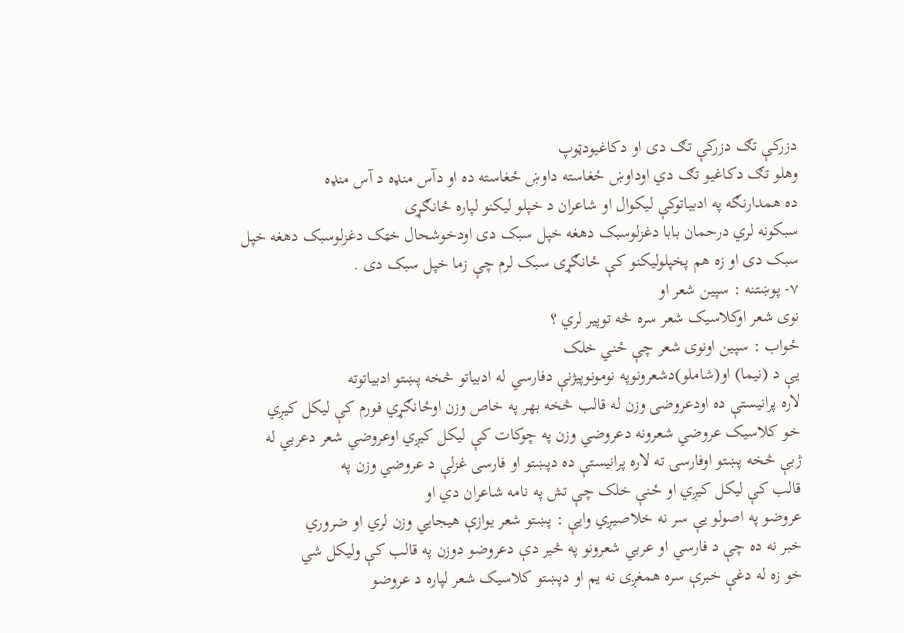دزرکې تګ دزرکې تګ دی او دکاغیودټوپ
وهلو تګ دکاغیو تګ دي اوداوښ ځغاسته داوښ ځغاسته ده او دآس منډه د آس منډه
ده همدارنګه په ادبیاتوکې لیکوال او شاعران د خپلو لیکنو لپاره ځانګړی
سبکونه لري درحمان بابا دغزلوسبک دهغه خپل سبک دی اودخوشحال خټک دغزلوسبک دهغه خپل
سبک دی او زه هم پخپلولیکنو کې ځانګړی سبک لرم چې زما خپل سبک دی .
۷- پوښتنه : سپین شعر او
نوی شعر اوکلاسیک شعر سره څه توپیر لري ؟
ځواب : سپین اونوی شعر چې ځني خلک
یې د (نیما) او(شاملو)دشعرونوپه نومونوپیژنې دفارسي له ادبیاتو څخه پښتو ادبیاتوته
لاره پرانیستې ده اودعروضی وزن له قالب څخه بهر په خاص وزن اوځانګړي فورم کې لیکل کیږي
خو کلاسیک عروضي شعرونه دعروضي وزن په چوکات کې لیکل کیږي اوعروضي شعر دعربي له
ژبې څخه پښتو اوفارسۍ ته لاره پرانیستې ده دپښتو او فارسی غزلې د عروضي وزن په
قالب کې لیکل کیږي او ځنې خلک چې تش په نامه شاعران دي او
عروضو په اصولو یې سر نه خلاصیږي وایې : پښتو شعر یوازې هیجایي وزن لري او ضروري
خبر نه ده چې د فارسي او عربي شعرونو په څیر دې دعروضو دوزن په قالب کې ولیکل شي
خو زه له دغې خبرې سره همغږی نه یم او دپښتو کلاسیک شعر لپاره د عروضو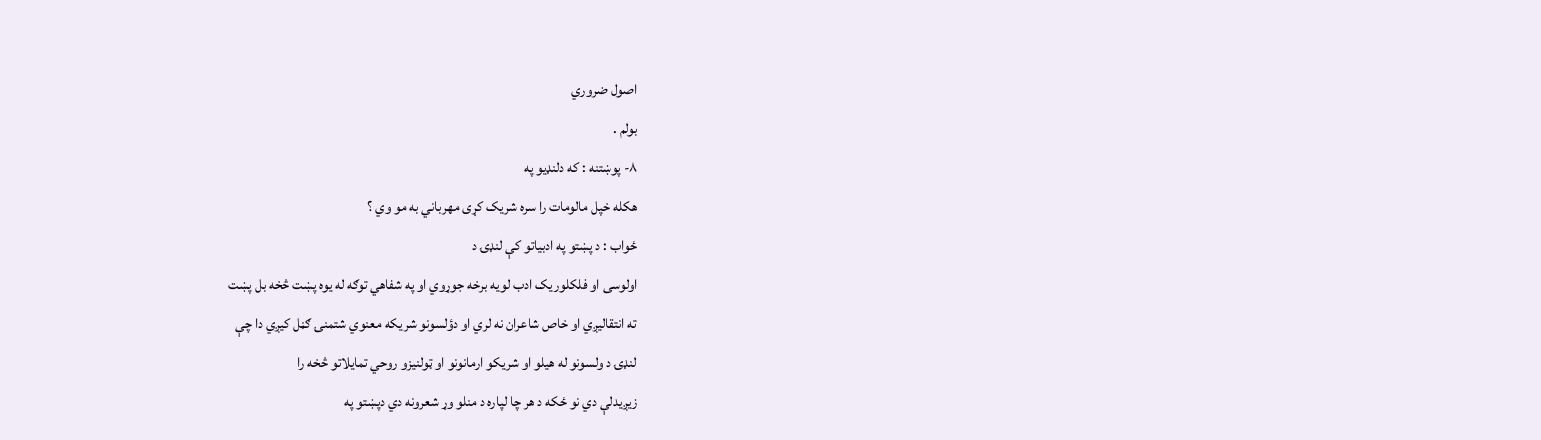اصول ضروري
بولم .
۸- پوښتنه : که دلنډیو په
هکله خپل مالومات را سره شریک کړی مهرباني به مو وي ؟
ځواب : د پښتو په ادبیاتو کې لنډۍ د
اولوسی او فلکلوریک ادب لویه برخه جوړوي او په شفاهي توګه له یوه پښت څخه بل پښت
ته انتقالیږي او خاص شاعران نه لري او دؤلسونو شریکه معنوي شتمنۍ ګڼل کیږي دا چې
لنډۍ د ولسونو له هیلو او شریکو ارمانونو او ټولنیزو روحي تمایلاتو څخه را
زیږیدلې دي نو ځکه د هر چا لپاره د منلو وړ شعرونه دي دپښتو په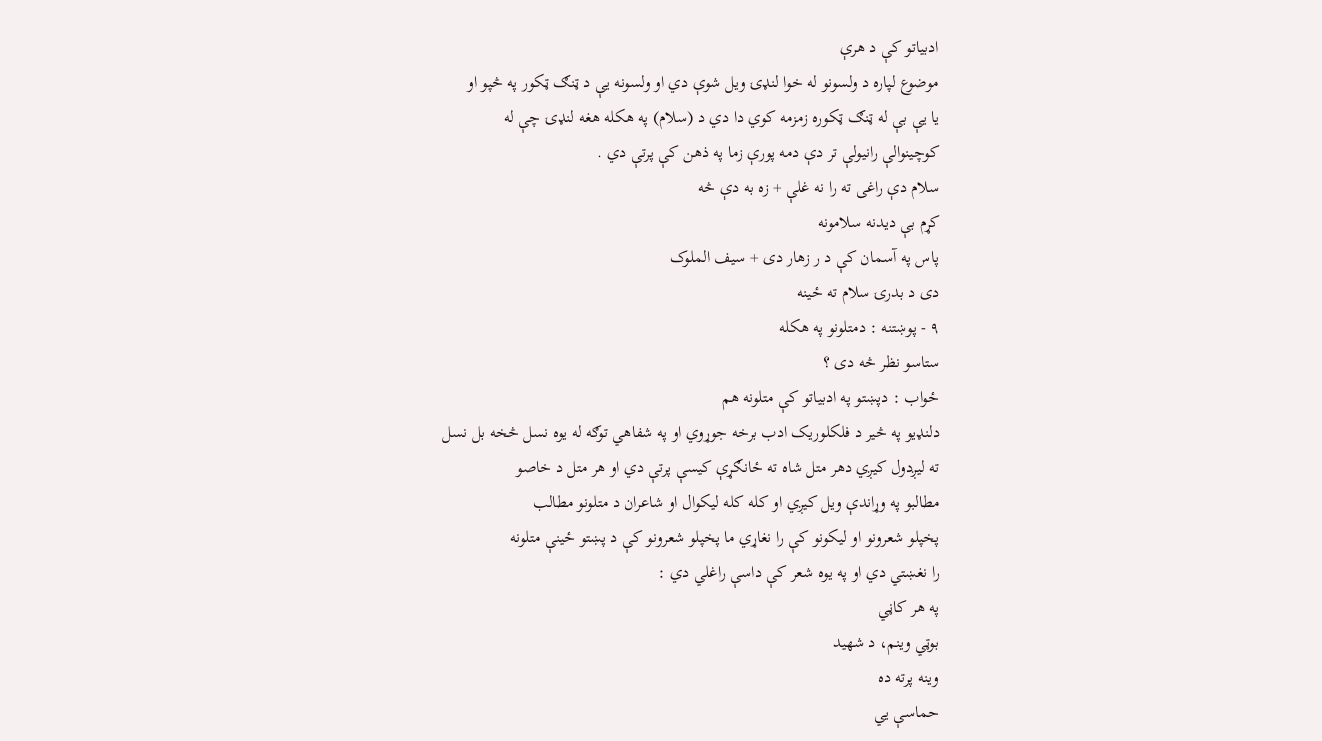ادبیاتو کې د هرې
موضوع لپاره د ولسونو له خوا لنډۍ ویل شوې دي او ولسونه یې د ټنګ ټکور په څپو او
یا یې بې له ټنګ ټکوره زمزمه کوي دا دي د (سلام) په هکله هغه لنډۍ چې له
کوچینوالې رانیولې تر دې دمه پورې زما په ذهن کې پرتې دي .
سلام دې راغی ته را نه غلې + زه به دې څه
کړم بې دیدنه سلامونه
پاس په آسمان کې د ر زهار دی + سیف الملوک
دی د بدرۍ سلام ته ځینه
۹ - پوښتنه : دمتلونو په هکله
ستاسو نظر څه دی ؟
ځواب : دپښتو په ادبیاتو کې متلونه هم
دلنډیو په څیر د فلکلوریک ادب برخه جوړوي او په شفاهي توګه له یوه نسل څخه بل نسل
ته لیږدول کیږي دهر متل شاه ته ځانګړې کیسې پرتې دي او هر متل د خاصو
مطالبو په وړاندې ویل کیږي او کله کله لیکوال او شاعران د متلونو مطالب
پخپلو شعرونو او لیکونو کې را نغاړي ما پخپلو شعرونو کې د پښتو ځینې متلونه
را نغښتي دي او په یوه شعر کې داسې راغلي دي :
په هر کاڼي
بوټي وینم، د شهید
وینه پرته ده
حماسې یي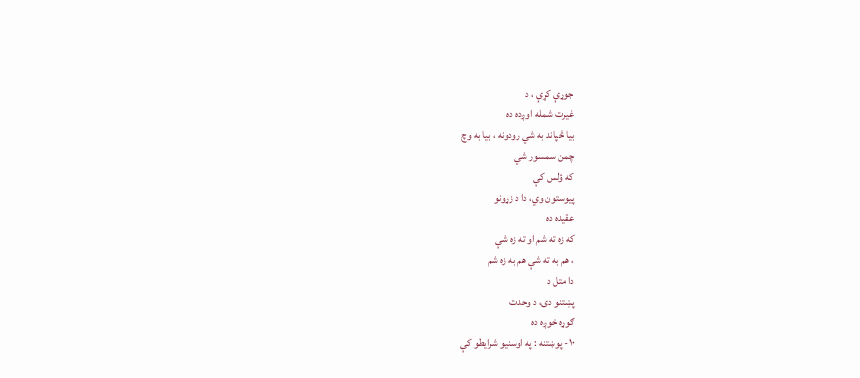جوړې کړې ، د
غیرت شمله اوږده ده
بیا څپاند به شي رودونه ، بیا به وچ
چمن سمسور شي
که ؤلس کې
پیوستون وي، دا د زړونو
عقیده ده
که زه ته شم او ته زه شې
، هم به ته شې هم به زه شم
دا متل د
پښتنو دی، د وحدت
ګوړه خوږه ده
۱۰- پوښتنه : په اوسنیو شرایطو کې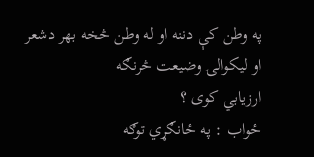په وطن کې دننه او له وطن څخه بهر دشعر او لیکوالۍ وضیعت څرنګه
ارزیابي کوی ؟
ځواب : په ځانګړي توګه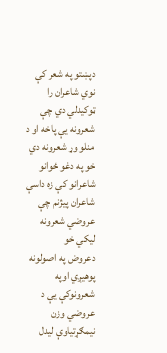دپښتو په شعر کې
نوي شاعران را ټوکیدلي دي چې شعرونه یې پاخه او د منلو وړ شعرونه دي
خو په دغو ځوانو شاعرانو کې زه داسې شاعران پیژنم چې عروضي شعرونه لیکي خو
دعروض په اصولونه پوهیږي اوپه شعرونوکې یې د عروضي وزن نیمګړتیاوې لیدل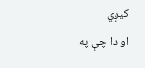کیږي
او دا چې په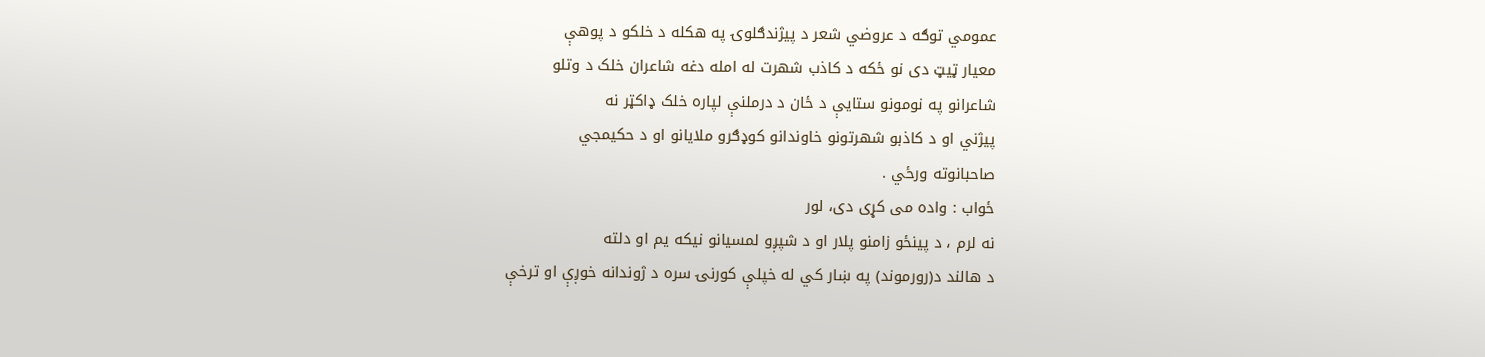عمومي توګه د عروضي شعر د پیژندګلوۍ په هکله د خلکو د پوهې
معیار ټیټ دی نو ځکه د کاذب شهرت له امله دغه شاعران خلک د وتلو
شاعرانو په نومونو ستایې د ځان د درملنې لپاره خلک ډاکټر نه
پیژني او د کاذبو شهرتونو خاوندانو کوډګرو ملایانو او د حکیمجي
صاحبانوته ورځي .
ځواب : واده می کړی دی، لور
نه لرم ، د پینځو زامنو پلار او د شپږو لمسیانو نیکه یم او دلته
د هالند د(رورموند) په ښار کي له خپلې کورنۍ سره د ژوندانه خوږې او ترخې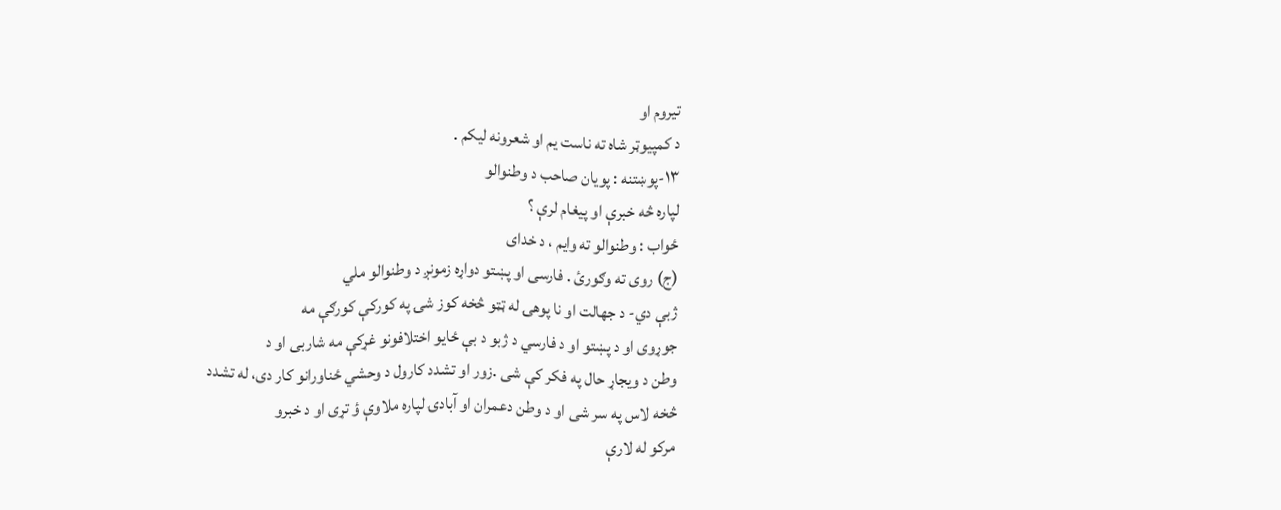تیروم او
د کمپیوټر شاه ته ناست یم او شعرونه لیکم .
۱۳-پوښتنه : پویان صاحب د وطنوالو
لپاره څه خبرې او پیغام لرې ؟
ځواب : وطنوالو ته وایم ، د خدای
(ج) روی ته وګورئ . فارسی او پښتو دواړه زمونږ د وطنوالو ملي
ژبې دي- د جهالت او نا پوهۍ له ټټو څخه کوز شۍ په کورکې کورګې مه
جوړوی او د پښتو او د فارسي د ژبو د بې ځایو اختلافونو غړکې مه شاربی او د
وطن د ویجاړ حال په فکر کې شی .زور او تشدد کارول د وحشي ځناورانو کار دی، له تشدد
څخه لاس په سر شی او د وطن دعمران او آبادۍ لپاره ملاوې ؤ تړی او د خبرو
مرکو له لارې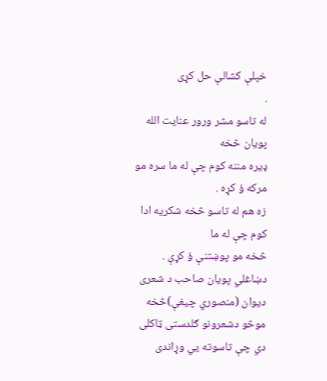خپلې کشالې حل کړی
.
له تاسو مشر ورور عنایت الله پویان څخه
ډیره مننه کوم چې له ما سره مو مرکه ؤ کړه .
زه هم له تاسو څخه شکریه ادا کوم چې له ما
څخه مو پوښتنې ؤ کړې .
دښاغلي پویان صاحب د شعری
دیوان (منصوري چیغې)څخه موڅو دشعرونو ګلدستی ټاکلی دي چې تاسوته یي وړاندی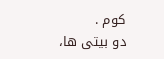کوم .
دو بیتی ها،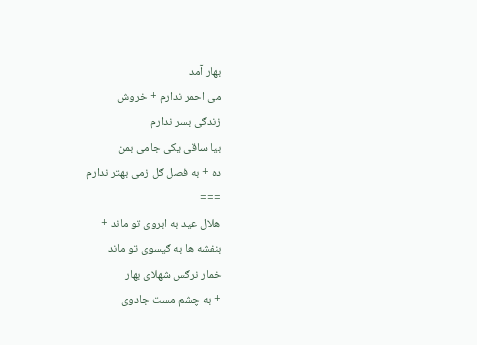بهار آمد
می احمر ندارم + خروش
زندګی بسر ندارم
بیا ساقی یکی جامی بمن
ده + به فصل ګل زمی بهتر ندارم
===
هلال عید به ابروی تو ماند +
بنفشه ها به ګیسوی تو ماند
خمار نرګس شهلای بهار
+ به چشم مست جادوی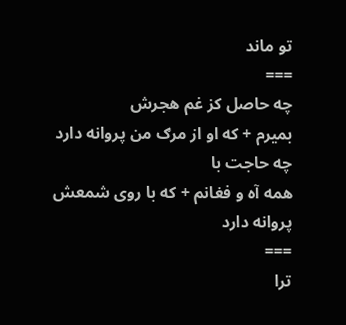تو ماند
===
چه حاصل کز غم هجرش
بمیرم + که او از مرګ من پروانه دارد
چه حاجت با
همه آه و فغانم + که با روی شمعش
پروانه دارد
===
ترا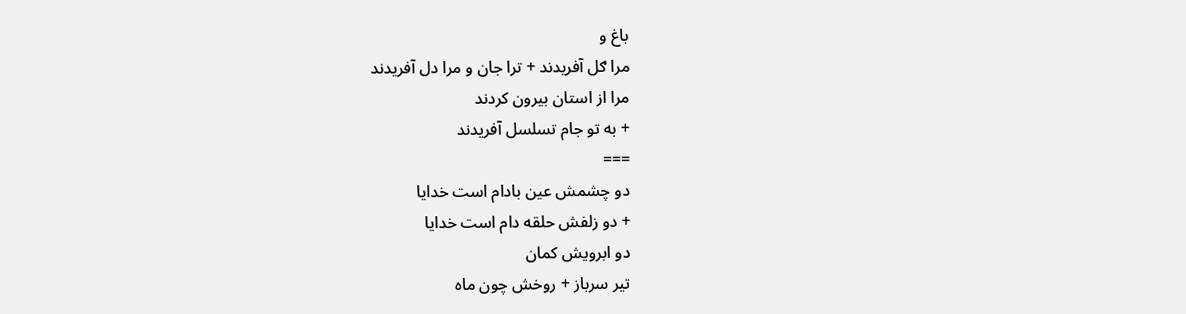باغ و
مرا ګل آفریدند + ترا جان و مرا دل آفریدند
مرا از استان بیرون کردند
+ به تو جام تسلسل آفریدند
===
دو چشمش عین بادام است خدایا
+ دو زلفش حلقه دام است خدایا
دو ابرویش کمان
تیر سرباز + روخش چون ماه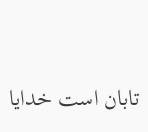تابان است خدایا